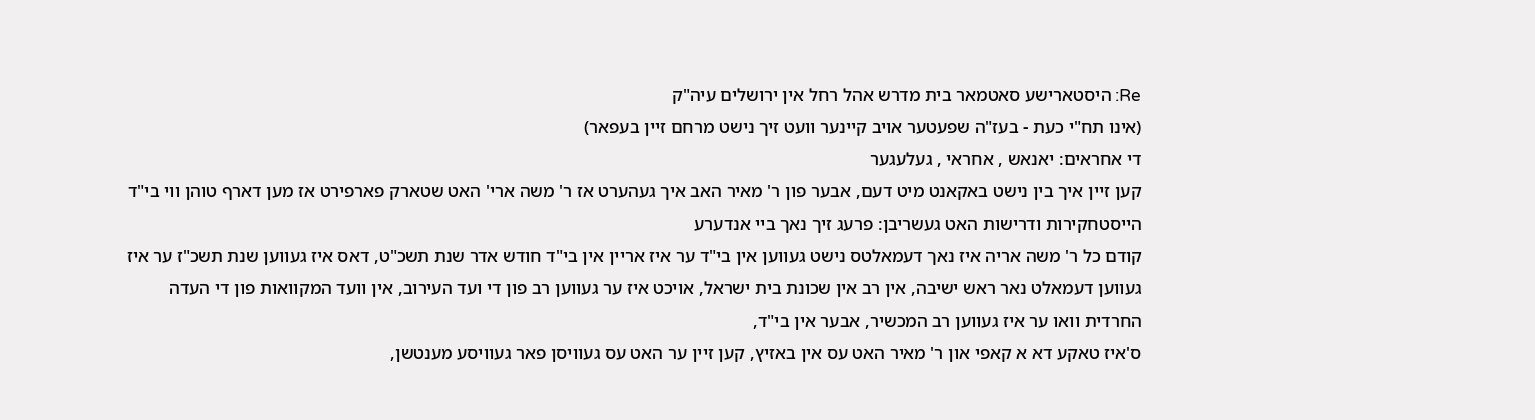Re: היסטארישע סאטמאר בית מדרש אהל רחל אין ירושלים עיה"ק
(אינו תח"י כעת - בעז"ה שפעטער אויב קיינער וועט זיך נישט מרחם זיין בעפאר)
די אחראים: יאנאש , אחראי , געלעגער
קען זיין איך בין נישט באקאנט מיט דעם, אבער פון ר' מאיר האב איך געהערט אז ר' משה ארי' האט שטארק פארפירט אז מען דארף טוהן ווי בי"ד הייסטחקירות ודרישות האט געשריבן: פרעג זיך נאך ביי אנדערע
קודם כל ר' משה אריה איז נאך דעמאלטס נישט געווען אין בי"ד ער איז אריין אין בי"ד חודש אדר שנת תשכ"ט, דאס איז געווען שנת תשכ"ז ער איז געווען דעמאלט נאר ראש ישיבה, אין רב אין שכונת בית ישראל, אויכט איז ער געווען רב פון די ועד העירוב, אין וועד המקוואות פון די העדה החרדית וואו ער איז געווען רב המכשיר, אבער אין בי"ד,
ס'איז טאקע דא א קאפי און ר' מאיר האט עס אין באזיץ, קען זיין ער האט עס געוויסן פאר געוויסע מענטשן,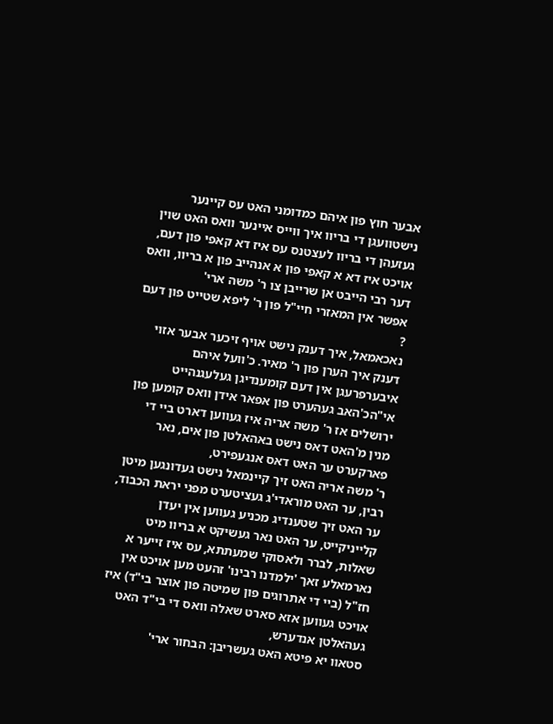אבער חוץ פון איהם כמדומני האט עס קיינער נישטוועגן די בריוו איך ווייס איינער וואס האט שוין געזעהן די בריוו לעצטנס עס איז דא קאפי פון דעם,
אויכט איז דא א קאפי פון א אנהייב פון א בריוו, וואס דער רבי הייבט אן שרייבן צו ר' משה ארי'
אפשר אין המאזרי חיי"ל פון ר' ליפא שטייט פון דעם ?
נאכאמאל, איך דענק נישט אויף זיכער אבער אזוי דענק איך הערן פון ר' מאיר. כ'וועל איהם איבערפרעגן אין דעם קומענדיגן געלעגנהייט אי"הכ'האב געהערט פון אפאר אידן וואס קומען פון ירושלים אז ר' משה אריה איז געווען דארט ביי די מנין מ'האט דאס נישט באהאלטן פון אים, נאר פארקערט ער האט דאס אנגעפירט,
ר' משה אריה האט זיך קיינמאל נישט געדונגען מיטן רבין, ער האט מוראדי'ג געציטערט מפני יראת הכבוד, ער האט זיך שטענדיג מכניע געווען אין יעדן קלייניקייט, ער האט נאר געשיקט א בריוו מיט שאלות, לברר ולאסוקי שמעתתא, עס איז זייער א נארמאלע זאך 'ילמדנו רבינו' זהעט מען אויכט אין חז"ל (ביי די אתרוגים פון שמיטה פון אוצר בי"ד) איז אויכט געווען אזא סארט שאלה וואס די בי"ד האט געהאלטן אנדערש,
סטאוו יא פיטא האט געשריבן: הבחור ארי'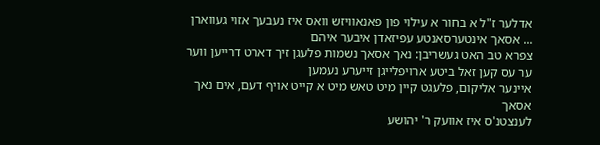אדלער ז"ל א בחור א עילוי פון פאנאוויזש וואס איז נעבעך אזוי געווארן ... אסאך אינטערסאנטע עפיזאדן איבער איהם
צפרא טב האט געשריבן: נאך אסאך נשמות פלעגן זיך דארט דרייען ווער ער עס קען זאל ביטע ארויפלייגן זייערע נעמען
איינער אליקום, פלעגט קיין מיט טאש מיט א קייט אויף דעם, אים נאך אסאך
לענצטנ'ס איז אוועק ר' יהושע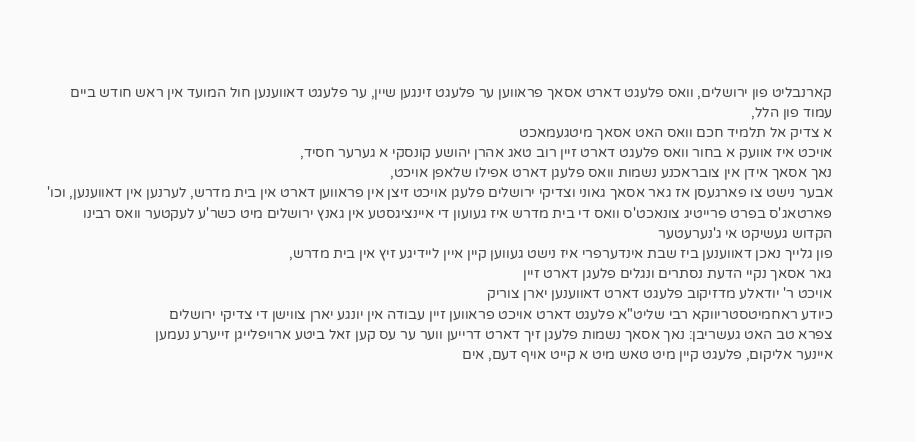קארנבליט פון ירושלים, וואס פלעגט דארט אסאך פראווען ער פלעגט זינגען שיין, ער פלעגט דאווענען חול המועד אין ראש חודש ביים עמוד פון הלל,
א צדיק אל תלמיד חכם וואס האט אסאך מיטגעמאכט
אויכט איז אוועק א בחור וואס פלעגט דארט זיין רוב טאג אהרן יהושע קונסקי א גערער חסיד,
נאך אסאך אידן אין צובראכנע נשמות וואס פלעגן דארט אפילו שלאפן אויכט,
אבער נישט צו פארגעסן אז גאר אסאך גאוני וצדיקי ירושלים פלעגן אויכט זיצן אין פראווען דארט אין בית מדרש, לערנען אין דאווענען, וכו'
פארטאג'ס בפרט פרייטיג צונאכט'ס וואס די בית מדרש איז געועון די איינציגסטע אין גאנץ ירושלים מיט כשר'ע לעקטער וואס רבינו הקדוש געשיקט אי ג'נערעטער
פון גלייך נאכן דאווענען ביז שבת אינדערפרי איז נישט געווען קיין איין ליידיגע זיץ אין בית מדרש,
גאר אסאך נקיי הדעת נסתרים ונגלים פלעגן דארט זיין
אויכט ר' יודאלע מדזיקוב פלעגט דארט דאווענען יארן צוריק
כיודע ראחמיטסטריווקא רבי שליט"א פלעגט דארט אויכט פראווען זיין עבודה אין יונגע יארן צווישן די צדיקי ירושלים
צפרא טב האט געשריבן: נאך אסאך נשמות פלעגן זיך דארט דרייען ווער ער עס קען זאל ביטע ארויפלייגן זייערע נעמען
איינער אליקום, פלעגט קיין מיט טאש מיט א קייט אויף דעם, אים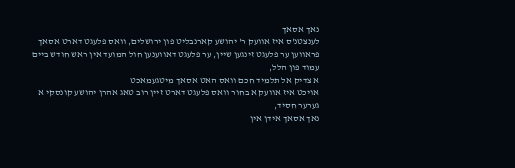נאך אסאך
לענצטנ'ס איז אוועק ר' יהושע קארנבליט פון ירושלים, וואס פלעגט דארט אסאך פראווען ער פלעגט זינגען שיין, ער פלעגט דאווענען חול המועד אין ראש חודש ביים עמוד פון הלל,
א צדיק אל תלמיד חכם וואס האט אסאך מיטגעמאכט
אויכט איז אוועק א בחור וואס פלעגט דארט זיין רוב טאג אהרן יהושע קונסקי א גערער חסיד,
נאך אסאך אידן אין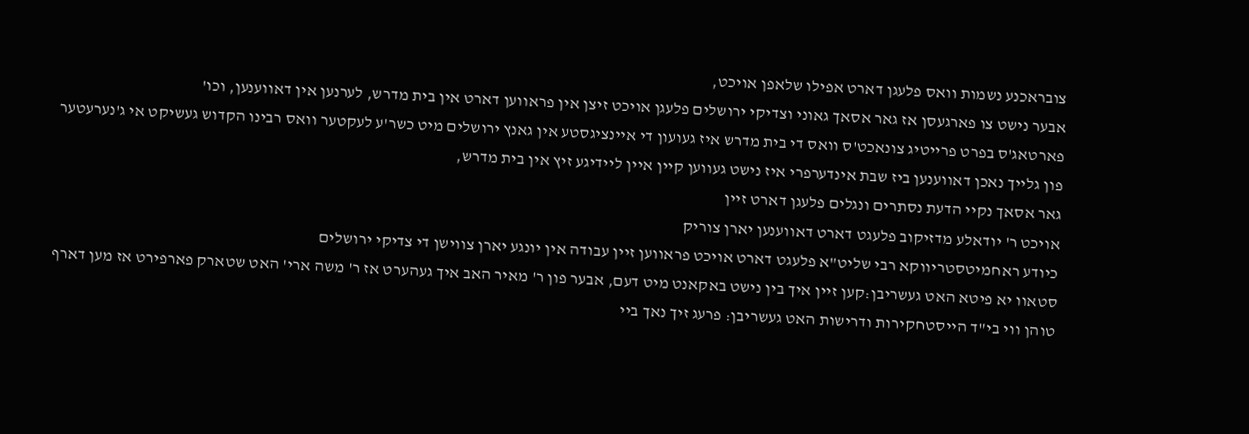צובראכנע נשמות וואס פלעגן דארט אפילו שלאפן אויכט,
אבער נישט צו פארגעסן אז גאר אסאך גאוני וצדיקי ירושלים פלעגן אויכט זיצן אין פראווען דארט אין בית מדרש, לערנען אין דאווענען, וכו'
פארטאג'ס בפרט פרייטיג צונאכט'ס וואס די בית מדרש איז געועון די איינציגסטע אין גאנץ ירושלים מיט כשר'ע לעקטער וואס רבינו הקדוש געשיקט אי ג'נערעטער
פון גלייך נאכן דאווענען ביז שבת אינדערפרי איז נישט געווען קיין איין ליידיגע זיץ אין בית מדרש,
גאר אסאך נקיי הדעת נסתרים ונגלים פלעגן דארט זיין
אויכט ר' יודאלע מדזיקוב פלעגט דארט דאווענען יארן צוריק
כיודע ראחמיטסטריווקא רבי שליט"א פלעגט דארט אויכט פראווען זיין עבודה אין יונגע יארן צווישן די צדיקי ירושלים
סטאוו יא פיטא האט געשריבן:קען זיין איך בין נישט באקאנט מיט דעם, אבער פון ר' מאיר האב איך געהערט אז ר' משה ארי' האט שטארק פארפירט אז מען דארף טוהן ווי בי"ד הייסטחקירות ודרישות האט געשריבן: פרעג זיך נאך ביי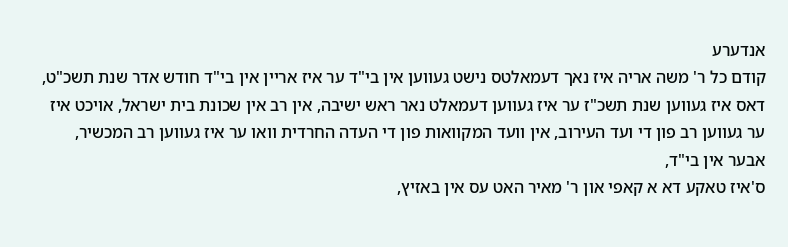אנדערע
קודם כל ר' משה אריה איז נאך דעמאלטס נישט געווען אין בי"ד ער איז אריין אין בי"ד חודש אדר שנת תשכ"ט, דאס איז געווען שנת תשכ"ז ער איז געווען דעמאלט נאר ראש ישיבה, אין רב אין שכונת בית ישראל, אויכט איז ער געווען רב פון די ועד העירוב, אין וועד המקוואות פון די העדה החרדית וואו ער איז געווען רב המכשיר, אבער אין בי"ד,
ס'איז טאקע דא א קאפי און ר' מאיר האט עס אין באזיץ,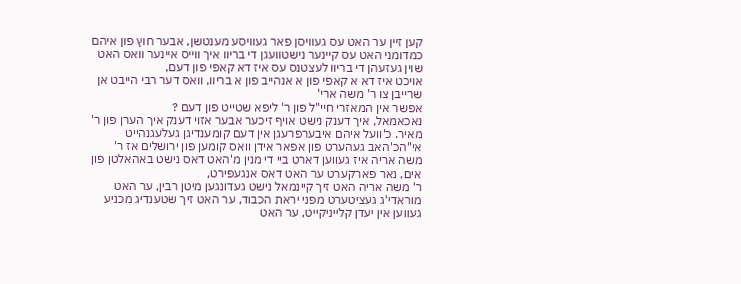קען זיין ער האט עס געוויסן פאר געוויסע מענטשן, אבער חוץ פון איהם כמדומני האט עס קיינער נישטוועגן די בריוו איך ווייס איינער וואס האט שוין געזעהן די בריוו לעצטנס עס איז דא קאפי פון דעם,
אויכט איז דא א קאפי פון א אנהייב פון א בריוו, וואס דער רבי הייבט אן שרייבן צו ר' משה ארי'
אפשר אין המאזרי חיי"ל פון ר' ליפא שטייט פון דעם ?
נאכאמאל, איך דענק נישט אויף זיכער אבער אזוי דענק איך הערן פון ר' מאיר. כ'וועל איהם איבערפרעגן אין דעם קומענדיגן געלעגנהייט אי"הכ'האב געהערט פון אפאר אידן וואס קומען פון ירושלים אז ר' משה אריה איז געווען דארט ביי די מנין מ'האט דאס נישט באהאלטן פון אים, נאר פארקערט ער האט דאס אנגעפירט,
ר' משה אריה האט זיך קיינמאל נישט געדונגען מיטן רבין, ער האט מוראדי'ג געציטערט מפני יראת הכבוד, ער האט זיך שטענדיג מכניע געווען אין יעדן קלייניקייט, ער האט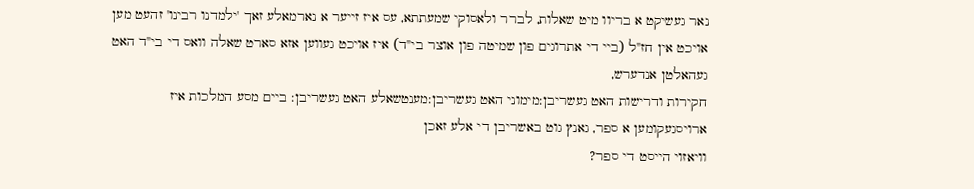נאר געשיקט א בריוו מיט שאלות, לברר ולאסוקי שמעתתא, עס איז זייער א נארמאלע זאך 'ילמדנו רבינו' זהעט מען אויכט אין חז"ל (ביי די אתרוגים פון שמיטה פון אוצר בי"ד) איז אויכט געווען אזא סארט שאלה וואס די בי"ד האט געהאלטן אנדערש,
חקירות ודרישות האט געשריבן:מימוני האט געשריבן:מענטשאלע האט געשריבן: ביים מסע המלכות איז ארויסגעקומען א ספר, גאנץ גוט באשריבן די אלע זאכן
וויאזוי הייסט די ספר?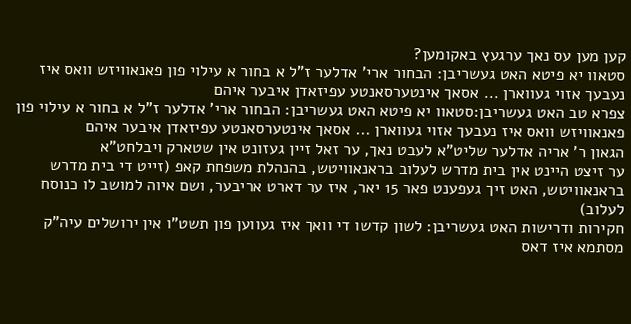קען מען עס נאך ערגעץ באקומען?
סטאוו יא פיטא האט געשריבן: הבחור ארי' אדלער ז"ל א בחור א עילוי פון פאנאוויזש וואס איז נעבעך אזוי געווארן ... אסאך אינטערסאנטע עפיזאדן איבער איהם
צפרא טב האט געשריבן:סטאוו יא פיטא האט געשריבן: הבחור ארי' אדלער ז"ל א בחור א עילוי פון פאנאוויזש וואס איז נעבעך אזוי געווארן ... אסאך אינטערסאנטע עפיזאדן איבער איהם
הגאון ר' אריה אדלער שליט"א לעבט נאך, ער זאל זיין געזונט אין שטארק ויבלחט"א
ער זיצט היינט אין בית מדרש לעלוב בראנאוויטש, בהנהלת משפחת קאפ (זייט די בית מדרש בראנאוויטש, האט זיך געפענט פאר 15 יאר, איז ער דארט אריבער, ושם איוה למושב לו כנוסח לעלוב)
חקירות ודרישות האט געשריבן: לשון קדשו די וואך איז געווען פון תשט"ו אין ירושלים עיה"ק
מסתמא איז דאס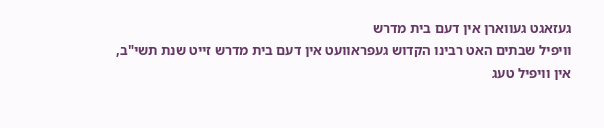געזאגט געווארן אין דעם בית מדרש
וויפיל שבתים האט רבינו הקדוש געפראוועט אין דעם בית מדרש זייט שנת תשי"ב,
אין וויפיל טעג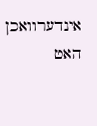אינדערוואכן האט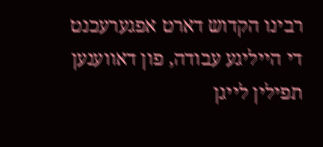רבינו הקדוש דארט אפגערעכנט די הייליגע עבודה, פון דאווענען תפילין לייגן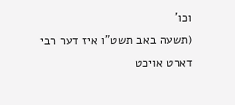וכו'
(תשעה באב תשט"ו איז דער רבי דארט אויכט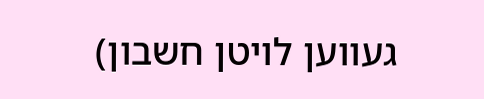געווען לויטן חשבון)